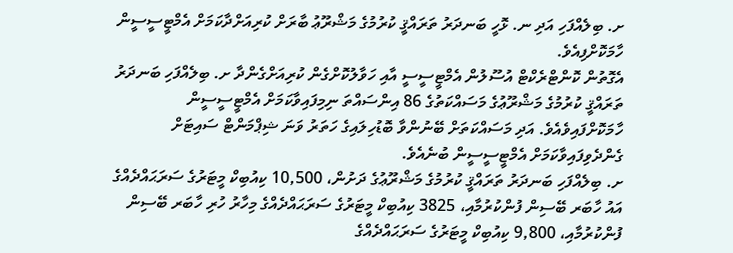ށ. ބިލެއްފަހި އަދި ނ. ޅޮހީ ބަނދަރު ތަރައްޤީ ކުރުމުގެ މަޝްރޫޢު ބާރަށް ކުރިއަށްދާކަމަށް އެމްޓީސީސީން ހާމަކޮށްފިއެވެ.
އެގޮތުން ކޮންޓްރެކްޓް އުސޫލުން އެމްޓީސީސީ އާއި ހަވާލުކޮށްގެން ކުރިއަށްގެންދާ ށ. ބިލެއްފަހި ބަނދަރު ތަރައްޤީ ކުރުމުގެ މަޝްރޫޢުގެ މަސައްކަތުގެ 86 އިންސައްތަ ނިމިފައިވާކަމަށް އެމްޓީސީސީން ހާމަކޮށްފައިވެއެވެ. އަދި މަސައްކަތަށް ބޭނުންވާ ބޮޑުހިލައިގެ ހަތަރު ވަނަ ޝިޕްމަންޓް ސައިޓަށް ގެންދެވިފައިވާކަމަށް އެމްޓީސީސީން ބުނެއެވެ.
ށ. ބިލެއްފަހި ބަނދަރު ތަރައްޤީ ކުރުމުގެ މަޝްރޫޢުގެ ދަށުން، 10,500 ކިއުބިކް މީޓަރުގެ ސަރަޙައްދެއްގެ އައު ހާބަރ ބޭސިން ފުންކުރުމާއި، 3825 ކިއުބިކް މީޓަރުގެ ސަރަޙައްދެއްގެ މިހާރު ހުރި ހާބަރ ބޭސިން ފުންކުރުމާއި، 9,800 ކިއުބިކް މީޓަރުގެ ސަރަޙައްދެއްގެ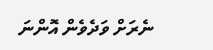ނެރަށް ވަދެވެން އޮންނަ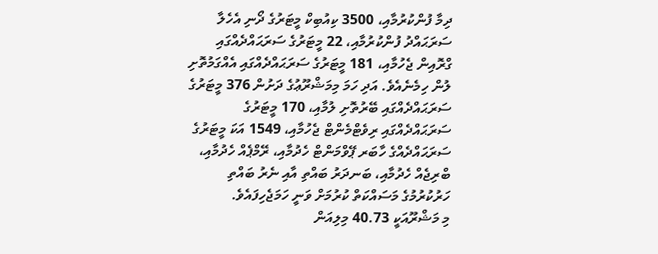ދިމާ ފުންކުރުމާއި، 3500 ކިއުބިކް މީޓަރުގެ ދޯނި އެހެލާ ސަރަޙައްދު ފުންކުރުމާއި، 22 މީޓަރުގެ ސަރަޙައްދެއްގައި ގްރޮއިން ޖެހުމާއި، 181 މީޓަރުގެ ސަރަޙައްދެއްގައި އެއްގަމުތޮށި ލުން ހިމެނެއެވެ. އަދި ހަމަ މިމަޝްރޫޢުގެ ދަށުން 376 މީޓަރުގެ ސަރަޙައްދެއްގައި ބޭރުތޮށި ލުމާއި، 170 މީޓަރުގެ ސަރަޙައްދެއްގައި ރިވެޓްމެންޓް ޖެހުމާއި، 1549 އަކަ މީޓަރުގެ ސަރަޙައްދެއްގެ ހާބަރ ޕޭވްމަންޓް ހެދުމާއި، ރޭމްޕެއް ހެދުމާއި، ބްރިޖެއް ހެދުމާއި، ބަނދަރު ބައްތި އާއި ނެރު ބައްތި ހަރުކުރުމުގެ މަސައްކަތް ކުރުމަށް ވަނީ ހަމަޖެހިފައެވެ.
މި މަޝްރޫއަކީ 40.73 މިލިއަން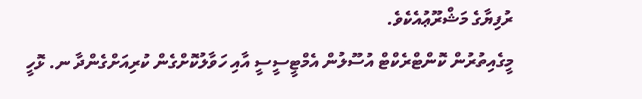ރުފިޔާގެ މަޝްރޫޢުއެކެވެ.
މީގެއިތުރުން ކޮންޓްރެކްޓް އުސޫލުން އެމްޓީސީސީ އާއި ހަވާލުކޮށްގެން ކުރިއަށްގެންދާ ނ. ޅޮހީ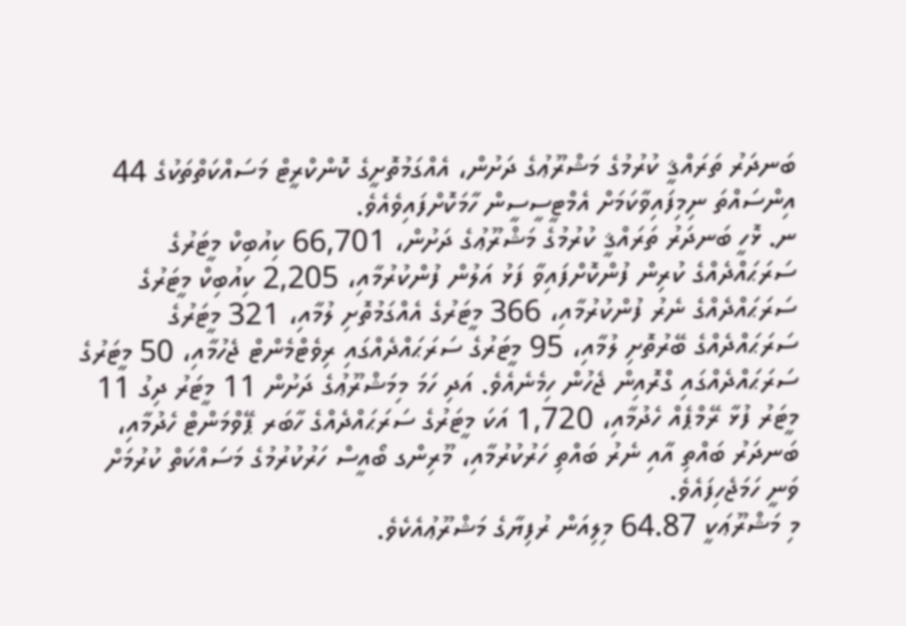ބަނދަރު ތަރައްޤީ ކުރުމުގެ މަޝްރޫޢުގެ ދަށުން، އެއްގަމުތޮށީގެ ކޮންކްރީޓް މަސައްކަތްތަކުގެ 44 އިންސައްތަ ނިމިފައިވާކަމަށް އެމްޓީސީސީން ހާމަކޮށްފައިވެއެވެ.
ނ. ޅޮހީ ބަނދަރު ތަރައްޤީ ކުރުމުގެ މަޝްރޫޢުގެ ދަށުން، 66,701 ކިއުބިކް މީޓަރުގެ ސަރަޙައްދެއްގެ ކުރިން ފުންކޮށްފައިވާ ފަޅު އަލުން ފުންކުރުމާއި، 2,205 ކިއުބިކް މީޓަރުގެ ސަރަޙައްދެއްގެ ނެރު ފުންކުރުމާއި، 366 މީޓަރުގެ އެއްގަމުތޮށި ލުމާއި، 321 މީޓަރުގެ ސަރަޙައްދެއްގެ ބޭރުތޮށި ލުމާއި، 95 މީޓަރުގެ ސަރަޙައްދެއްގައި ރިވެޓްމެންޓް ޖެހުމާއި، 50 މީޓަރުގެ ސަރަޙައްދެއްގައި ގްރޮއިން ޖެހުން ހިމެނެއެވެ. އަދި ހަމަ މިމަޝްރޫޢުގެ ދަށުން 11 މީޓަރު ދިގު 11 މީޓަރު ފުޅާ ރޭމްޕެއް ހެދުމާއި، 1,720 އަކަ މީޓަރުގެ ސަރަޙައްދެއްގެ ހާބަރ ޕޭވްމަންޓް ހެދުމާއި، ބަނދަރު ބައްތި އާއި ނެރު ބައްތި ހަރުކުރުމާއި، މޫރިންގ ބޯއީސް ހަރުކުރުމުގެ މަސައްކަތް ކުރުމަށް ވަނީ ހަމަޖެހިފައެވެ.
މި މަޝްރޫޢަކީ 64.87 މިލިއަން ރުފިޔާގެ މަޝްރޫޢުއެކެވެ.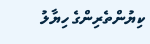ކިޔުންތެރިންގެ ހިޔާލު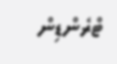ޓްރެންޑިން